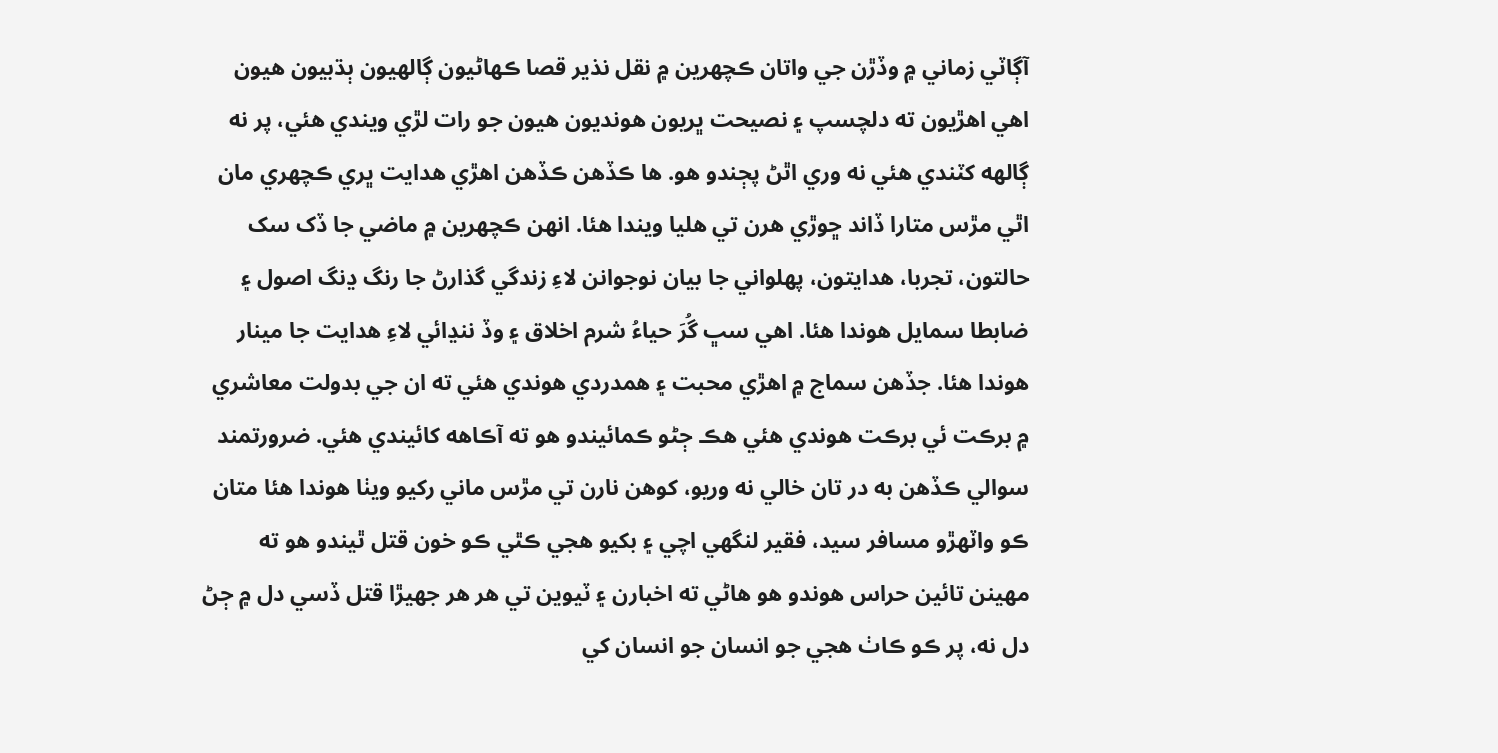آڳاٽي زماني ۾ وڏڙن جي واتان ڪچهرين ۾ نقل نذير قصا ڪهاڻيون ڳالهيون ٻڌبيون هيون اهي اهڙيون ته دلچسپ ۽ نصيحت ڀريون هونديون هيون جو رات لڙي ويندي هئي، پر نه ڳالهه کٽندي هئي نه وري اٿڻ پڄندو هو. ها ڪڏهن ڪڏهن اهڙي هدايت ڀري ڪچهري مان اٿي مڙس متارا ڏاند ڇوڙي هرن تي هليا ويندا هئا. انهن ڪچهرين ۾ ماضي جا ڏک سک حالتون، تجربا، هدايتون، پهلواني جا بيان نوجوانن لاءِ زندگي گذارڻ جا رنگ ڍنگ اصول ۽ ضابطا سمايل هوندا هئا. اهي سڀ گُرَ حياءُ شرم اخلاق ۽ وڏ ننڍائي لاءِ هدايت جا مينار هوندا هئا. جڏهن سماج ۾ اهڙي محبت ۽ همدردي هوندي هئي ته ان جي بدولت معاشري ۾ برڪت ئي برڪت هوندي هئي هڪ ڄڻو ڪمائيندو هو ته آڪاهه کائيندي هئي. ضرورتمند سوالي ڪڏهن به در تان خالي نه وريو، کوهن نارن تي مڙس ماني رکيو ويٺا هوندا هئا متان ڪو واٽهڙو مسافر سيد، فقير لنگهي اچي ۽ بکيو هجي ڪٿي ڪو خون قتل ٿيندو هو ته مهينن تائين حراس هوندو هو هاڻي ته اخبارن ۽ ٽيوين تي هر هر جهيڙا قتل ڏسي دل ۾ ڄڻ دل نه، پر ڪو ڪاٺ هجي جو انسان جو انسان کي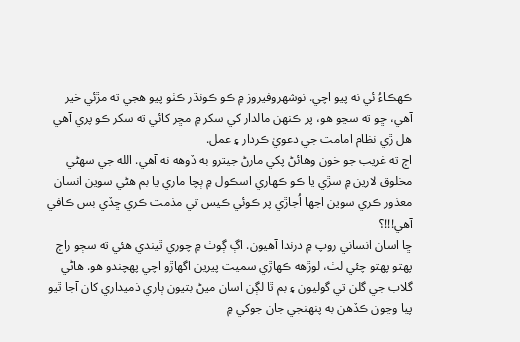ڪهڪاءُ ئي نه پيو اچي. نوشهروفيروز ۾ ڪو ڪونڌر ڪٺو پيو هجي ته مڙئي خير آهي، ڇو ته سڃو هو، پر ڪنهن مالدار کي سکر ۾ مڇر کائي ته سکر ڪو پري آهي هل ڙي نظام امامت جي دعويٰ ڪردار ۽ عمل.
اڄ ته غريب جو خون وهائڻ پکي مارڻ جيترو به ڏوهه نه آهي. الله جي سهڻي مخلوق لارين ۾ سڙي يا ڪو ڪهاري اسڪول ۾ ٻچا ماري يا بم هڻي سوين انسان معذور ڪري سوين اجها اُجاڙي پر ڪوئي ڪيس تي مذمت ڪري ڇڏي بس ڪافي آهي!!!؟
ڇا اسان انساني روپ ۾ درندا آهيون. اڳ ڳوٺ ۾ چوري ٿيندي هئي ته سڄو راڄ پهتو پهتو چئي لٺ، لوڙهه ڪهاڙي سميت پيرين اگهاڙو اچي پهچندو هو. هاڻي گلاب جي گلن تي گوليون ۽ بم ٿا لڳن اسان ميڻ بتيون ٻاري ذميداري کان آجا ٿيو پيا وڃون ڪڏهن به پنهنجي جان جوکي ۾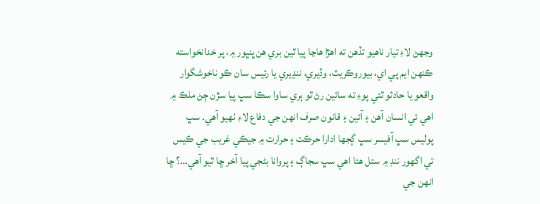وجهڻ لاءِ تيار ناهيو تڏهن ته اهڙا هاڃا پيا ٿين بري هن ڀنڀور ۾، پر خدانخواسته ڪنهن ايم پي اي، بيوروڪريٽ، وڏيري، ننڍيري يا رئيس سان ڪو ناخوشگوار واقعو يا حادثو ٿئي پوءِ ته سائين رڻ ٿو ٻري ساوا سڪا سڀ پيا سڙن ڄڻ ملڪ ۾ اهي ئي انسان آهن ۽ آئين ۽ قانون صرف انهن جي دفاع لاءِ ٺهيو آهي. سڀ پوليس سڀ آفيسر سڀ ڳجها ادارا حرڪت ۽ حرارت ۾ جيڪي غريب جي ڪيس تي اگهور ننڊ ۾ ستل هئا اهي سڀ سجاڳ ۽ پروانا بڻجي پيا آخر ڇا ٿيو آهي…؟ ڇا انهن جي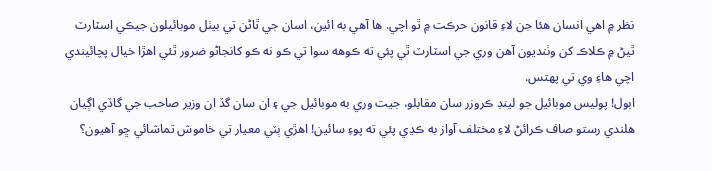نظر ۾ اهي انسان هئا جن لاءِ قانون حرڪت ۾ ٿو اچي. ها آهي به ائين، اسان جي ٿاڻن تي بيٺل موبائيلون جيڪي اسٽارٽ ٿيڻ ۾ ڪلاڪ کن وٺنديون آهن وري جي اسٽارٽ ٿي پئي ته ڪوهه سوا تي ڪو نه ڪو کانجاڻو ضرور ٿئي اهڙا خيال پچائيندي اچي هاءِ وي تي پهتس.
ابول! پوليس موبائيل جو لينڊ ڪروزر سان مقابلو، جيت وري به موبائيل جي ۽ ان سان گڏ ان وزير صاحب جي گاڏي اڳيان هلندي رستو صاف ڪرائڻ لاءِ مختلف آواز به ڪڍي پئي ته پوءِ سائين! اهڙي ٻٽي معيار تي خاموش تماشائي ڇو آهيون؟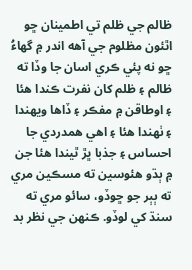ظالم جي ظلم تي اطمينان ڇو اٿئون مظلوم جي آهه اندر ۾ گهاءُ ڇو نه پئي ڪري اسان جا وڏا ته ظالم ۽ ظلم کان نفرت ڪندا هئا ۽ اوطاقن ۾ مفڪر ۽ ڏاها ويهندا ۽ ٺهندا هئا ۽ اهي همدردي جا احساس ۽ جذبا ڀڙ ٿيندا هئا جن ۾ ٻڌو هئوسين ته مسڪين مري ته ٻٻر جو ڇوڏو، سائو مري ته سنڌ کي لوڏو. ڪنهن جي نظر بد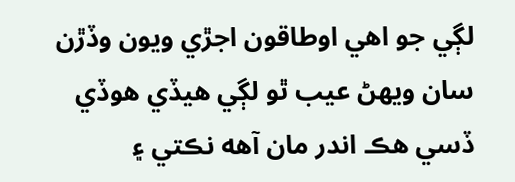لڳي جو اهي اوطاقون اجڙي ويون وڏڙن سان ويهڻ عيب ٿو لڳي هيڏي هوڏي ڏسي هڪ اندر مان آهه نڪتي ۽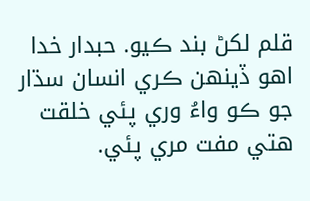قلم لکڻ بند ڪيو. حبدار خدا اهو ڏينهن ڪري انسان سڌار جو ڪو واءُ وري پئي خلقت هتي مفت مري پئي.